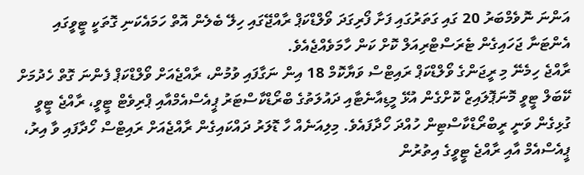އަންނަ ނޮވެމްބަރު 20 ގައި ގަތަރުގައި ފަށާ ފޯރިގަދަ ވޯލްޑްކަޕް ރާއްޖޭގައި ހިލޭ ބެލެން އޮތް ހަމައެކަނި ގޮތަކީ ޓީވީގައި އެންޓަނާ ޖަހައިގެން ޓެރަސްޓްރިއަލް ކޮށް ކަން ހާމަވެއްޖެއެވެ.
ރާއްޖެ ހިމެނޭ މި ރީޖަންގެ ވޯލްޑްކަޕް ރައިޓްސް ވަޔާކޮމް 18 އިން ނަގާފައި ވުމުން، ރާއްޖެއަށް ވޯލްޑްކަޕް ފެންނަ ގޮތް ހެދުމަށް ކޭބަލް ޓީވީ މޮނަޕޮލައިޒް ކޮށްގެން އުޅޭ މީޑިއާނެޓާއި ދައުލަތުގެ ބްރޯޑްކާސްޓަރު ޕީއެސްއެމްއާއި ޕްރިވެޓް ޓީވީ، ރާއްޖެ ޓީވީ ގުޅިގެން ވަނީ ރީބްރޯޑްކާސްޓިން ހުއްދަ ހޯދާފައެވެ. މިލިއަނެއް ހާ ޑޮލަރު ދައްކައިގެން ރާއްޖެއަށް ރައިޓްސް ހޯދާފައި ވާ އިރު، ޕީއެސްއެމް އާއި ރާއްޖެ ޓީވީގެ އިތުރުން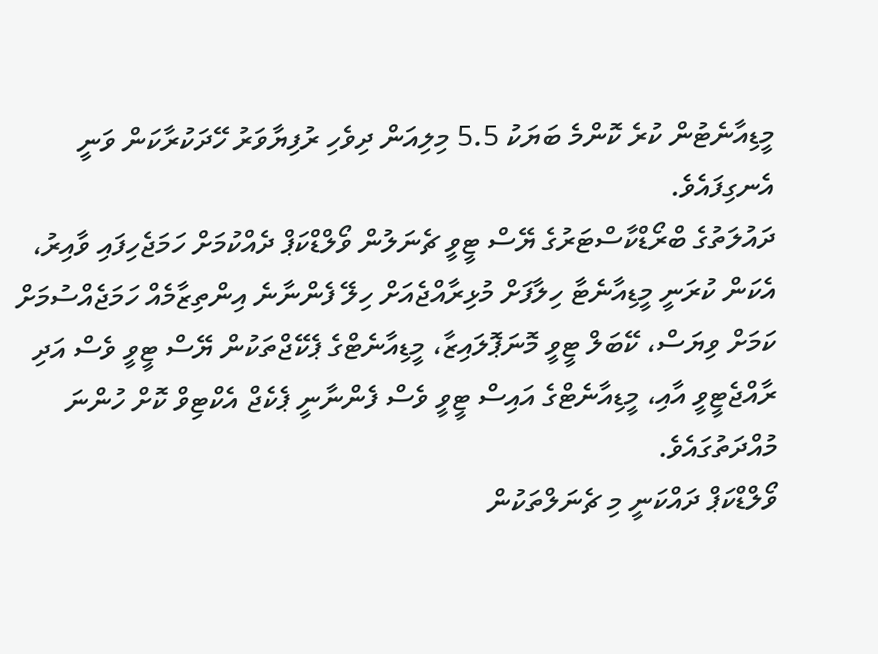މީޑިއާނެޓުން ކުރެ ކޮންމެ ބަޔަކު 5.5 މިލިއަން ދިވެހި ރުފިޔާވަރު ހޭދަކުރާކަން ވަނީ އެނގިފައެވެ.
ދައުލަތުގެ ބްރޯޑްކާސްޓަރުގެ ޔޭސް ޓީވީ ޗެނަލުން ވޯލްޑްކަޕް ދެއްކުމަށް ހަމަޖެހިފައި ވާއިރު، އެކަން ކުރަނީ މީޑިއާނެޓާ ހިލާފަށް މުޅިރާއްޖެއަށް ހިލޭ ފެންނާނެ އިންތިޒާމެއް ހަމަޖެއްސުމަށް ކަމަށް ވިޔަސް، ކޭބަލް ޓީވީ މޮނަޕޮލައިޒާ، މީޑިއާނެޓްގެ ޕެކޭޖްތަކުން ޔޭސް ޓީވީ ވެސް އަދި ރާއްޖެޓީވީ އާއި، މީޑިއާނެޓްގެ އައިސް ޓީވީ ވެސް ފެންނާނީ ޕެކެޖް އެކްޓިވް ކޮށް ހުންނަ މުއްދަތުގައެވެ.
ވޯލްޑްކަޕް ދައްކަނީ މި ޗެނަލްތަކުން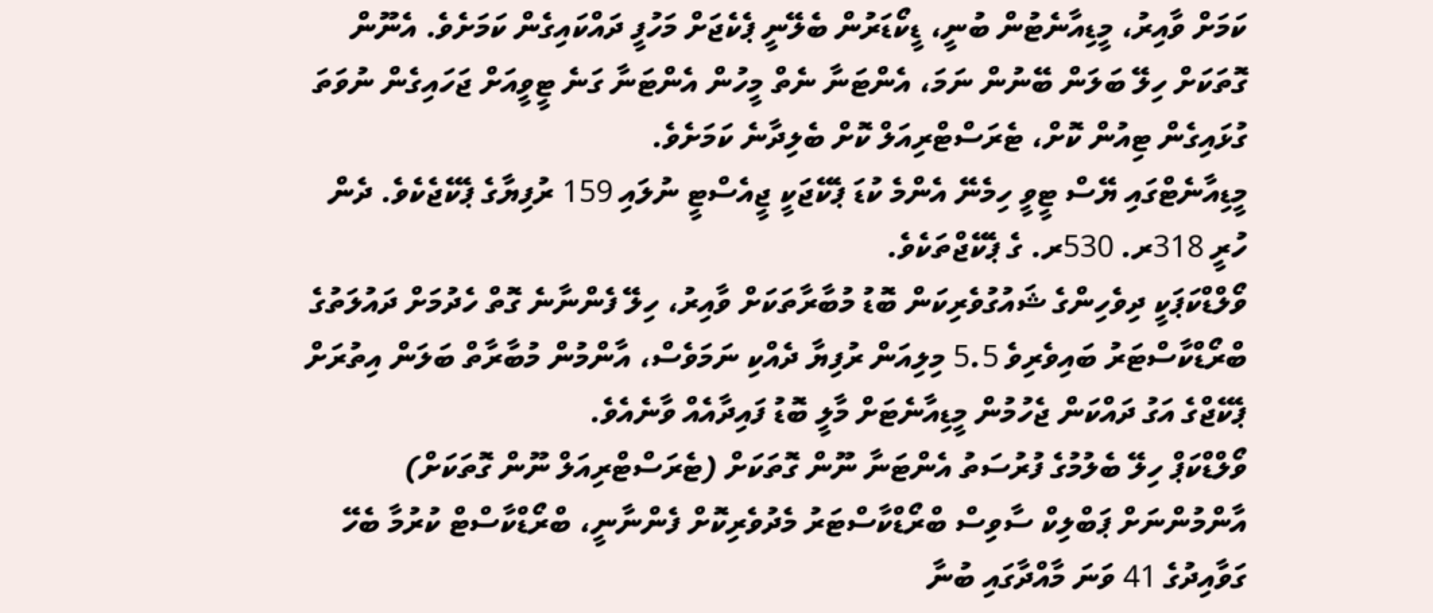ކަމަށް ވާއިރު، މީޑިއާނެޓުން ބުނީ، ޑީކޯޑަރުން ބެލޭނީ ޕެކެޖަށް މަހުފީ ދައްކައިގެން ކަމަށެވެ. އެނޫން ގޮތަކަށް ހިލޭ ބަލަން ބޭނުން ނަމަ، އެންޓަނާ ނެތް މީހުން އެންޓަނާ ގަނެ ޓީވީއަށް ޖަހައިގެން ނުވަތަ ގުޅައިގެން ޓިއުން ކޮށް، ޓެރަސްޓްރިއަލް ކޮށް ބެލިދާނެ ކަމަށެވެ.
މީޑިއާނެޓްގައި ޔޭސް ޓީވީ ހިމެނޭ އެންމެ ކުޑަ ޕެކޭޖަކީ ޖީއެސްޓީ ނުލައި 159 ރުފިޔާގެ ޕެކޭޖެކެވެ. ދެން ހުރީ 318ރ. 530ރ. ގެ ޕެކޭޖްތަކެވެ.
ވޯލްޑްކަޕަކީ ދިވެހިންގެ ޝައުގުވެރިކަން ބޮޑު މުބާރާތަކަށް ވާއިރު، ހިލޭ ފެންނާނެ ގޮތް ހެދުމަށް ދައުލަތުގެ ބްރޯޑްކާސްޓަރު ބައިވެރިވެ 5.5 މިލިއަން ރުފިޔާ ދެއްކި ނަމަވެސް، އާންމުން މުބާރާތް ބަލަން އިތުރަށް ޕެކޭޖްގެ އަގު ދައްކަން ޖެހުމުން މީޑިއާނެޓަށް މާލީ ބޮޑު ފައިދާއެއް ވާނެއެވެ.
ވޯލްޑްކަޕް ހިލޭ ބެލުމުގެ ފުރުސަތު އެންޓަނާ ނޫން ގޮތަކަށް (ޓެރަސްޓްރިއަލް ނޫން ގޮތަކަށް) އާންމުންނަށް ޕަބްލިކް ސާވިސް ބްރޯޑްކާސްޓަރު މެދުވެރިކޮށް ފެންނާނީ، ބްރޯޑްކާސްޓް ކުރުމާ ބެހޭ ގަވާއިދުގެ 41 ވަނަ މާއްދާގައި ބުނާ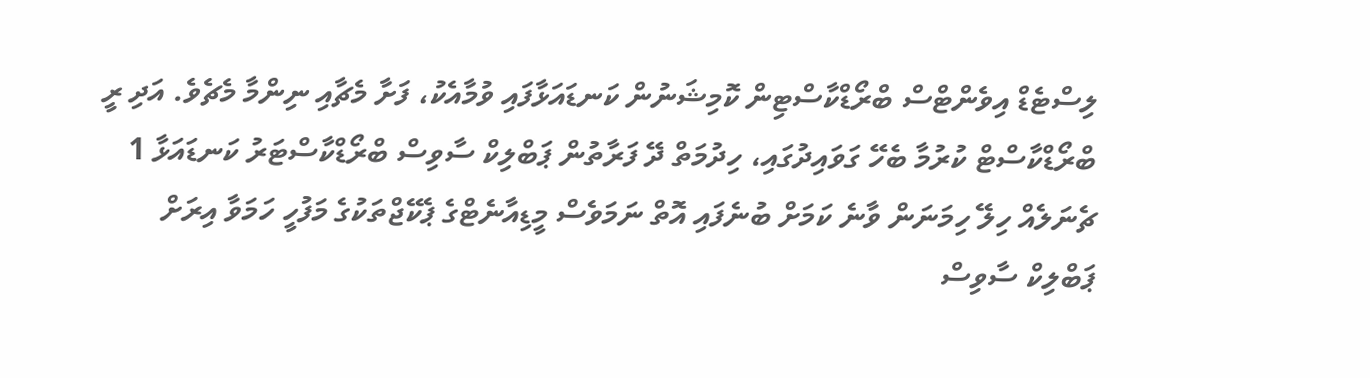ލިސްޓެޑް އިވެންޓްސް ބްރޯޑްކާސްޓިން ކޮމިޝަނުން ކަނޑައަޅާފައި ވުމާއެކު، ފަށާ މެޗާއި ނިންމާ މެޗެވެ. އަދި ރީ ބްރޯޑްކާސްޓް ކުރުމާ ބެހޭ ގަވައިދުގައި، ހިދުމަތް ދޭ ފަރާތުން ޕަބްލިކް ސާވިސް ބްރޯޑްކާސްޓަރު ކަނޑައަޅާ 1 ޗެނަލެއް ހިލޭ ހިމަނަން ވާނެ ކަމަށް ބުނެފައި އޮތް ނަމަވެސް މީޑިއާނެޓްގެ ޕެކޭޖްތަކުގެ މަފުހީ ހަމަވާ އިރަށް ޕަބްލިކް ސާވިސް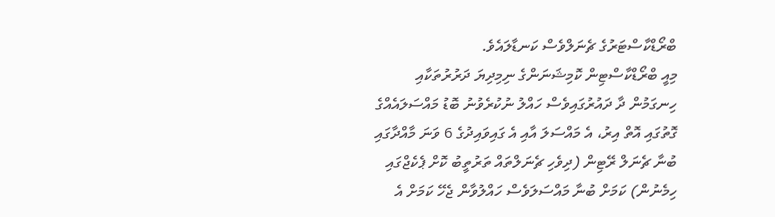ބްރޯޑްކާސްޓަރުގެ ޗެނަލްވެސް ކަނޑާލައެވެ.
މިއީ ބްރޯޑްކާސްޓިން ކޮމިޝަނަންގެ ނިމިދިޔަ ދަރުރުތަކާއި ހިނގަމުން ދާ ދައުރުގައިވެސް ހައްލު ނުކުރެވުނު ބޮޑު މައްސަލައެއްގެ ގޮތުގައި އޮތް އިރު، އެ މައްސަލަ އާއި އެ ގައިވައިދުގެ 6 ވަނަ މާއްދާގައި ބުނާ ޗެނަލް ރޭޓިން (ދިވެހި ޗެނަލްތައް ތަރުތީބު ކޮށް ޕެކެޖްގައި ހިމެނުން) ކަމަށް ބުނާ މައްސަލަވެސް ހައްލުވާން ޖެހޭ ކަމަށް އެ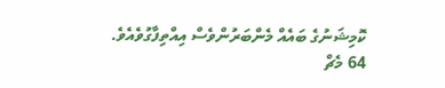ކޮމިޝަނުގެ ބައެއް މެންބަރުންވެސް އިއްތިފާގުވެއެވެ.
64 މެޗް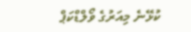ކުޅޭނެ މިއަރުގެ ވޯލްޑްކަޕް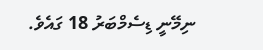ނިމޭނީ ޑިސެމްބަރު 18 ގައެވެ.